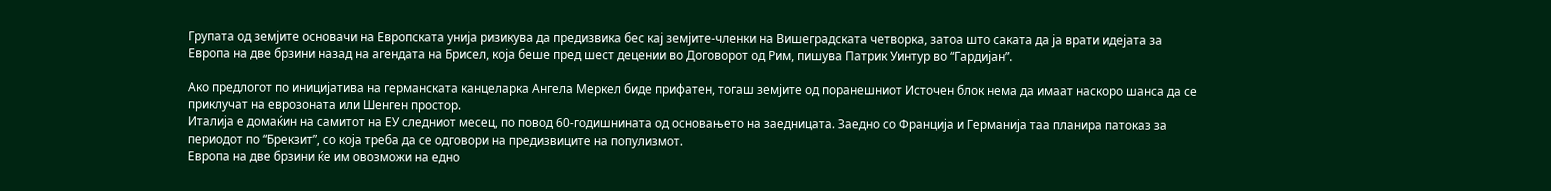Групата од земјите основачи на Европската унија ризикува да предизвика бес кај земјите-членки на Вишеградската четворка, затоа што саката да ја врати идејата за Европа на две брзини назад на агендата на Брисел, која беше пред шест децении во Договорот од Рим, пишува Патрик Уинтур во “Гардијан”.

Ако предлогот по иницијатива на германската канцеларка Ангела Меркел биде прифатен, тогаш земјите од поранешниот Источен блок нема да имаат наскоро шанса да се приклучат на еврозоната или Шенген простор.
Италија е домаќин на самитот на ЕУ следниот месец, по повод 60-годишнината од основањето на заедницата. Заедно со Франција и Германија таа планира патоказ за периодот по “Брекзит”, со која треба да се одговори на предизвиците на популизмот.
Европа на две брзини ќе им овозможи на едно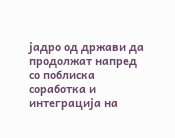јадро од држави да продолжат напред со поблиска соработка и интеграција на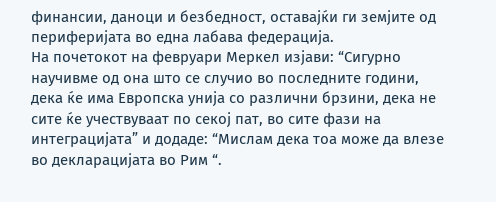финансии, даноци и безбедност, оставајќи ги земјите од периферијата во една лабава федерација.
На почетокот на февруари Меркел изјави: “Сигурно научивме од она што се случио во последните години, дека ќе има Европска унија со различни брзини, дека не сите ќе учествуваат по секој пат, во сите фази на интеграцијата” и додаде: “Мислам дека тоа може да влезе во декларацијата во Рим “.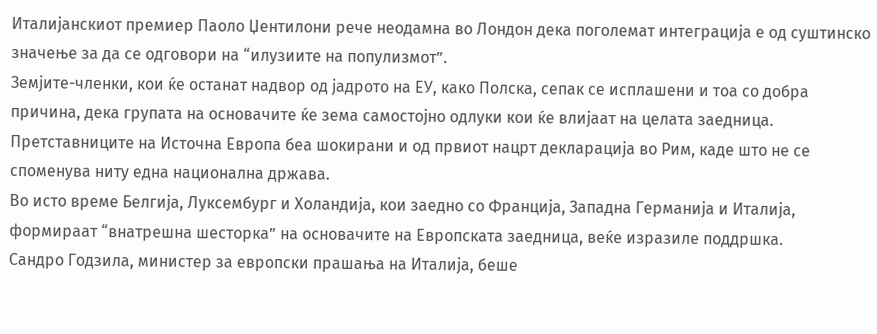Италијанскиот премиер Паоло Џентилони рече неодамна во Лондон дека поголемат интеграција е од суштинско значење за да се одговори на “илузиите на популизмот”.
Земјите-членки, кои ќе останат надвор од јадрото на ЕУ, како Полска, сепак се исплашени и тоа со добра причина, дека групата на основачите ќе зема самостојно одлуки кои ќе влијаат на целата заедница.
Претставниците на Источна Европа беа шокирани и од првиот нацрт декларација во Рим, каде што не се споменува ниту една национална држава.
Во исто време Белгија, Луксембург и Холандија, кои заедно со Франција, Западна Германија и Италија, формираат “внатрешна шесторка” на основачите на Европската заедница, веќе изразиле поддршка.
Сандро Годзила, министер за европски прашања на Италија, беше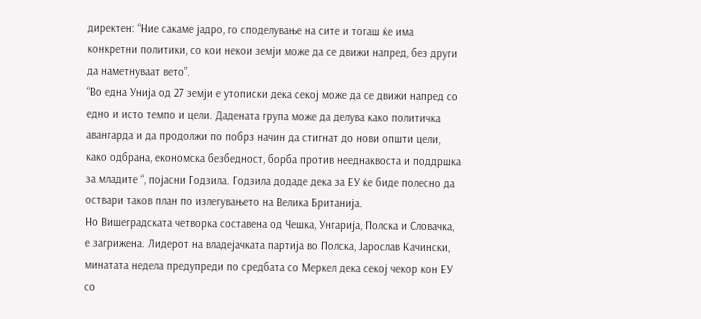директен: “Ние сакаме јадро, го споделување на сите и тогаш ќе има конкретни политики, со кои некои земји може да се движи напред, без други да наметнуваат вето”.
“Во една Унија од 27 земји е утописки дека секој може да се движи напред со едно и исто темпо и цели. Дадената група може да делува како политичка авангарда и да продолжи по побрз начин да стигнат до нови општи цели, како одбрана, економска безбедност, борба против нееднаквоста и поддршка за младите “, појасни Годзила. Годзила додаде дека за ЕУ ќе биде полесно да оствари таков план по излегувањето на Велика Британија.
Но Вишеградската четворка составена од Чешка, Унгарија, Полска и Словачка, е загрижена. Лидерот на владејачката партија во Полска, Јарослав Качински, минатата недела предупреди по средбата со Меркел дека секој чекор кон ЕУ со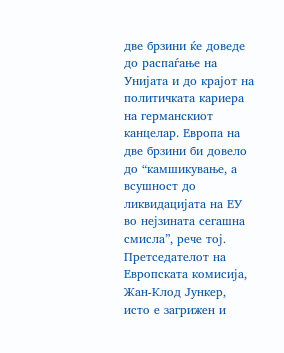две брзини ќе доведе до распаѓање на Унијата и до крајот на политичката кариера на германскиот канцелар. Европа на две брзини би довело до “камшикување, а всушност до ликвидацијата на ЕУ во нејзината сегашна смисла”, рече тој.
Претседателот на Европската комисија, Жан-Клод Јункер, исто е загрижен и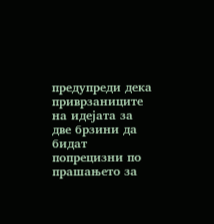предупреди дека приврзаниците на идејата за две брзини да бидат попрецизни по прашањето за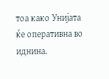тоа како Унијата ќе оперативна во иднина.